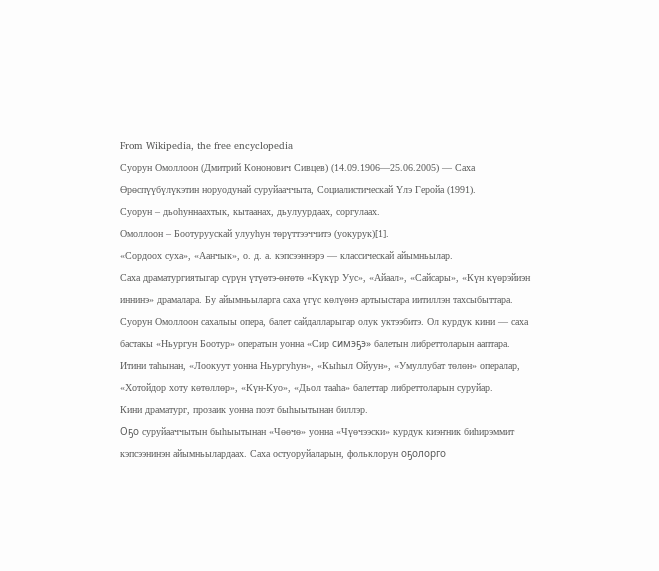From Wikipedia, the free encyclopedia
Суорун Омоллоон (Дмитрий Кононович Сивцев) (14.09.1906—25.06.2005) — Саха Өрөспүүбүлүкэтин норуодунай суруйааччыта, Социалистическай Үлэ Геройа (1991).
Суорун – дьоһуннаахтык, кытаанах, дьулуурдаах, соргулаах.
Омоллоон – Боотуруускай улууһун төрүттээччитэ (уокурук)[1].
«Сордоох суха», «Аанчык», о. д. а. кэпсээннэрэ — классическай айымньылар.
Саха драматургиятыгар сүрүн үтүөтэ-өҥөтө «Күкүр Уус», «Айаал», «Сайсары», «Күн күөрэйиэн иннинэ» драмалара. Бу айымньыларга саха үгүс көлүөнэ артыыстара иитиллэн тахсыбыттара.
Суорун Омоллоон сахалыы опера, балет сайдалларыгар олук уктээбитэ. Ол курдук кини — саха бастакы «Ньургун Боотур» оператын уонна «Сир симэҕэ» балетын либреттоларын ааптара. Итини таhынан, «Лоокуут уонна Ньургуhун», «Кыhыл Ойуун», «Умуллубат төлөн» опералар, «Хотойдор хоту көтөллөр», «Күн-Куо», «Дьол тааhа» балеттар либреттоларын суруйар.
Кини драматург, прозаик уонна поэт быһыытынан биллэр.
Оҕо суруйааччытын быһыытынан «Чөөчө» уонна «Чүөчээски» курдук киэҥник биһирэммит кэпсээнинэн айымньылардаах. Саха остуоруйаларын, фольклорун оҕолорго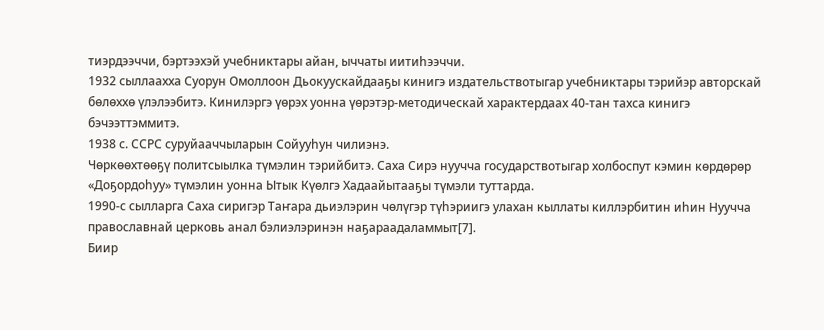тиэрдээччи, бэртээхэй учебниктары айан, ыччаты иитиһээччи.
1932 сыллаахха Суорун Омоллоон Дьокуускайдааҕы кинигэ издательствотыгар учебниктары тэрийэр авторскай бөлөххө үлэлээбитэ. Кинилэргэ үөрэх уонна үөрэтэр-методическай характердаах 40-тан тахса кинигэ бэчээттэммитэ.
1938 с. ССРС суруйааччыларын Сойууһун чилиэнэ.
Чөркөөхтөөҕү политсыылка түмэлин тэрийбитэ. Саха Сирэ нуучча государствотыгар холбоспут кэмин көрдөрөр «Доҕордоһуу» түмэлин уонна Ытык Күөлгэ Хадаайытааҕы түмэли туттарда.
1990-с сылларга Саха сиригэр Таҥара дьиэлэрин чөлүгэр түһэриигэ улахан кыллаты киллэрбитин иһин Нуучча православнай церковь анал бэлиэлэринэн наҕараадаламмыт[7].
Биир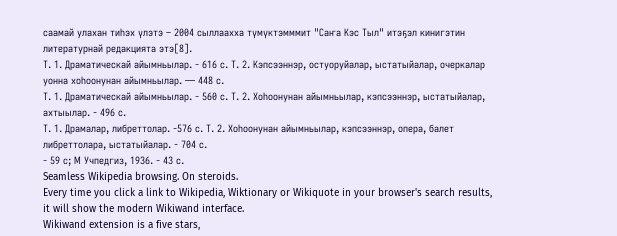саамай улахан тиһэх үлэтэ – 2004 сыллаахха түмүктэмммит "Саҥа Кэс Тыл" итэҕэл кинигэтин литературнай редакцията этэ[8].
Т. 1. Драматическай айымньылар. - 616 с. Т. 2. Кэпсээннэр, остуоруйалар, ыстатыйалар, очеркалар уонна хоһоонунан айымньылар. — 448 с.
Т. 1. Драматическай айымньылар. - 560 с. Т. 2. Хоһоонунан айымньылар, кэпсээннэр, ыстатыйалар, ахтыылар. - 496 с.
Т. 1. Драмалар, либреттолар. -576 с. Т. 2. Хоһоонунан айымньылар, кэпсээннэр, опера, балет либреттолара, ыстатыйалар. - 704 с.
- 59 с; М Учпедгиз, 1936. - 43 с.
Seamless Wikipedia browsing. On steroids.
Every time you click a link to Wikipedia, Wiktionary or Wikiquote in your browser's search results, it will show the modern Wikiwand interface.
Wikiwand extension is a five stars,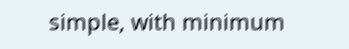simple, with minimum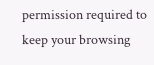permission required to keep your browsing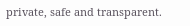private, safe and transparent.